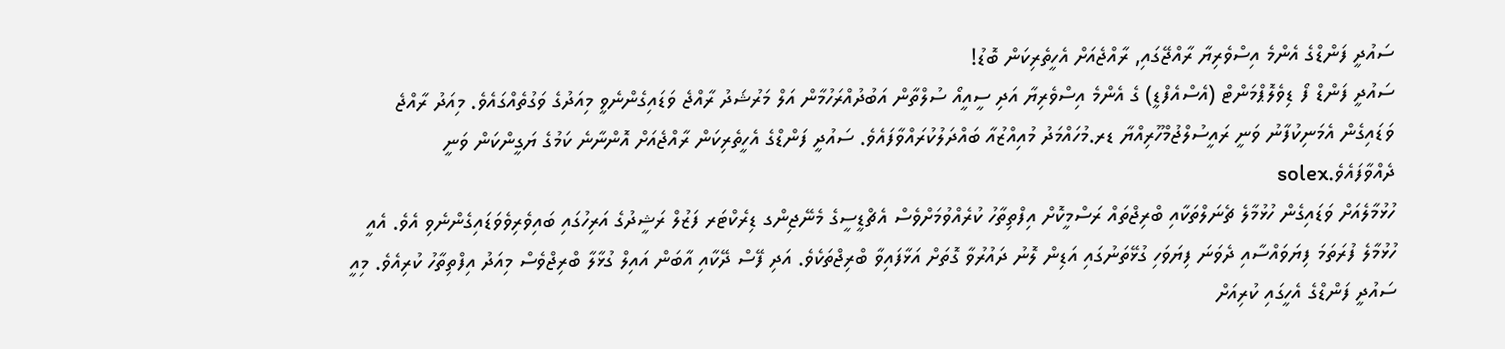ސައުދީ ފަންޑްގެ އެންމެ އިސްވެރިޔާ ރާއްޖޭގައި, ރާއްޖެއަށް އެހީތެރިކަން ބޮޑު!
ސައުދީ ފަންޑް ފޯ ޑިވެލޮޕްމަންޓް (އެސްއެފްޑީ) ގެ އެންމެ އިސްވެރިޔާ އަދި ސީއީއޯ ސުލްތާން އަބުދުއްރަހުމާން އަލް މަރުޝަދު ރާއްޖެ ވަޑައިގެންނެވީ މިއަދުގެ ވަގުތެއްގައެވެ. މިއަދު ރާއްޖެ ވަޑައިގެން އެމަނިކުފާނު ވަނީ ރައީސުލްޖުމްހޫރިއްޔާ ޑރ.މުހައްމަދު މުއިއްޒުއާ ބައްދަލުކުރައްވާފައެވެ. ސައުދީ ފަންޑްގެ އެހީތެރިކަން ރާއްޖެއަށް އޮންނާނެ ކަމުގެ ޔަގީންކަން ވަނީ ދެއްވާފައެވެ.solex
ހުޅުމާލެއަށް ވަޑައިގެން ހުޅުމާލެ ޗެނަލްތަކާއި ބްރިޖްތައް ރަސްމީކޮށް އިފްތިތާހު ކުރެއްވުމަށްވެސް އެޗްޑީސީގެ މެނޭޖިންގ ޑިރެކްޓަރ ފަޒުލް ރަޝީދުގެ އަރިހުގައި ބައިވެރިވެވަޑައިގެންނެވި އެވެ. އެއީ ހުޅުމާލެ ފުރަތަމަ ފިޔަވައްސާއި ދެވަނަ ފިޔަވަހި ގުޅޭތަނުގައި އަޑިން ލޮނު ދައުރުވާ ގޮތަށް އަޅާފައިވާ ބްރިޖްތަކެވެ. އަދި ފޭސް ދޭކާއި އާބަން އައިލް ގުޅާލާ ބްރިޖްވެސް މިއަދު އިފްތިތާހު ކުރިއެވެ. މިއީ ސައުދީ ފަންޑްގެ އެހީގައި ކުރިއަށް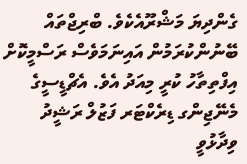ގެންދިޔަ މަޝްރޫއެކެވެ. ބްރިޖްތައް ބޭނުންކުރަމުން އައިނަމަވެސް ރަސްމީކޮށް އިފްތިތާހު ކުރީ މިއަދު އެވެ. އެޗްޑީސީގެ މެނޭޖިންގ ޑިރެކްޓަރ ފަޒުލް ރަޝީދު ވިދާޅުވީ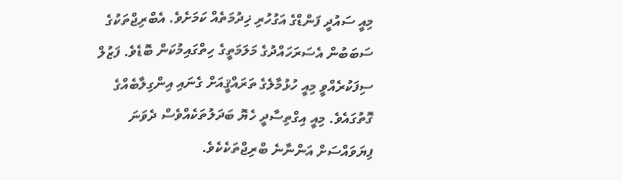މިއީ ސައުދީ ފަންޑްގެ އަގުހުރި ޚިދުމަތެއް ކަމަށެވެ. އެބްރިޖްތަކުގެ ސަބަބުން އެސަރަހައްދުގެ މަލަމަތީގެ ހިތްގައިމުކަން ބޮޑެވެ. ފަޒުލް ސިފަކުރެއްވީ މިއީ ހުޅުމާލެގެ ތަރައްޤީއަށް ގެނައި އިންގިލާބެއްގެ ގޮތުގައެވެ. މިއީ އިގްތިސާދީ ހެޔޮ ބަދަލުތަކެއްވެސް ދެވަނަ ފިޔަވައްސަށް އަންނާނެ ބްރިޖްތަކެކެވެ.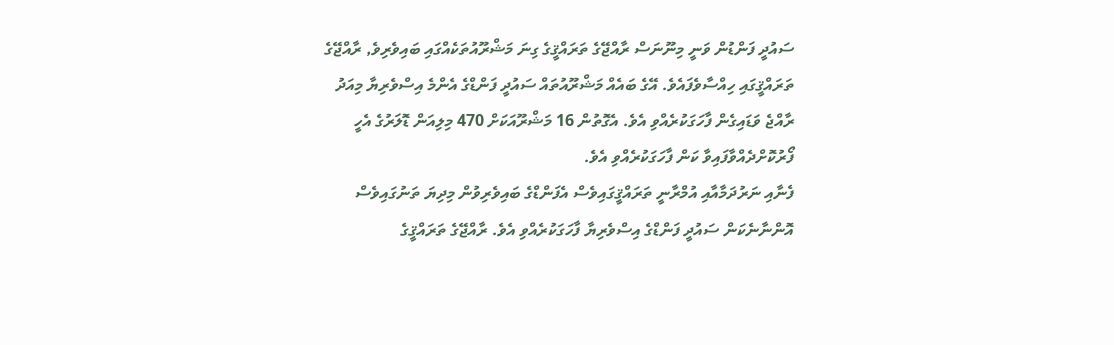ސައުދީ ފަންޑުން ވަނީ މިނޫނަސް ރާއްޖޭގެ ތަރައްޤީގެ ގިނަ މަޝްރޫއުތަކެއްގައި ބައިވެރިވެ, ރާއްޖޭގެ ތަރައްޤީގައި ހިއްސާވެފައެވެ. އޭގެ ބައެއް މަޝްރޫއުތައް ސައުދީ ފަންޑްގެ އެންމެ އިސްވެރިޔާ މިއަދު ރާއްޖެ ވަޑައިގެން ފާހަގަކުރެއްވި އެވެ. އެގޮތުން 16 މަޝްރޫއަކަށް 470 މިލިއަން ޑޮލަރުގެ އެހީ ފޯރުކޮށްދެއްވާފައިވާ ކަން ފާހަގަކުރެއްވި އެވެ.
ފެނާއި ނަރުދަމާއާއި އުމްރާނީ ތަރައްޤީގައިވެސް އެފަންޑްގެ ބައިވެރިވުން މިދިޔަ ތަނުގައިވެސް އޮންނާނެކަން ސައުދީ ފަންޑްގެ އިސްވެރިޔާ ފާހަގަކުރެއްވި އެވެ. ރާއްޖޭގެ ތަރައްޤީގެ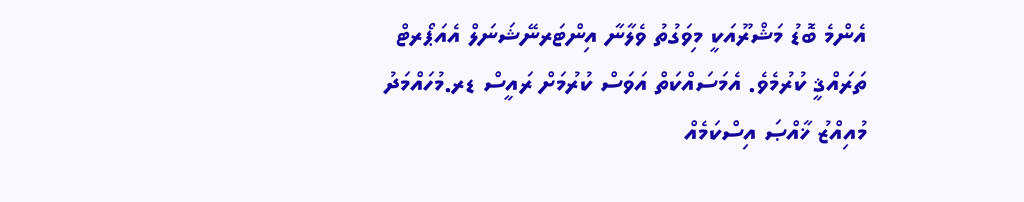އެންމެ ބޮޑު މަޝްރޫއަކީ މިވަގުތު ވެލާނާ އިންޓަރނޭޝަނަލް އެއަޕޯރޓް ތަރައްޤީ ކުރުމެވެ. އެމަސައްކަތް އަވަސް ކުރުމަށް ރައީސް ޑރ.މުހައްމަދު މުއިއްޒު ޚާއްޞަ އިސްކަމެއް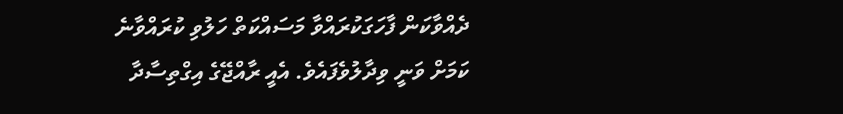ދެއްވާކަން ފާހަގަކުރައްވާ މަސައްކަތް ހަލުވި ކުރައްވާނެ ކަމަށް ވަނީ ވިދާލުވެފައެވެ. އެއީ ރާއްޖޭގެ އިގްތިސާދާ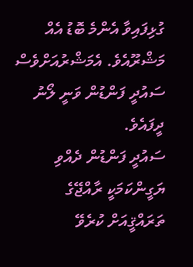ގުޅިފައިވާ އެންމެ ބޮޑު އެއް މަޝްރޫއެވެ. އެމަޝްރުއަށްވެސް ސައުދީ ފަންޑުން ވަނީ ލޯނު ދީފައެވެ.
ސައުދީ ފަންޑުން ދެއްވި ޔަގީންކަމަކީ ރާއްޖޭގެ ތަރައްޤީއަށް ކުރެވޭ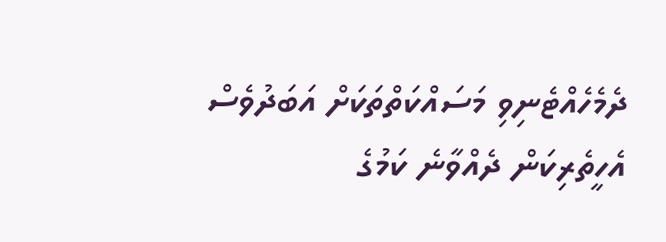ދެމެހެއްޓެނިވި މަސައްކަތްތަކަށް އަބަދުވެސް އެހީތެރިކަން ދެއްވާނެ ކަމުގެ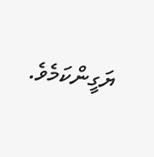ޔަގީންކަމެވެ.